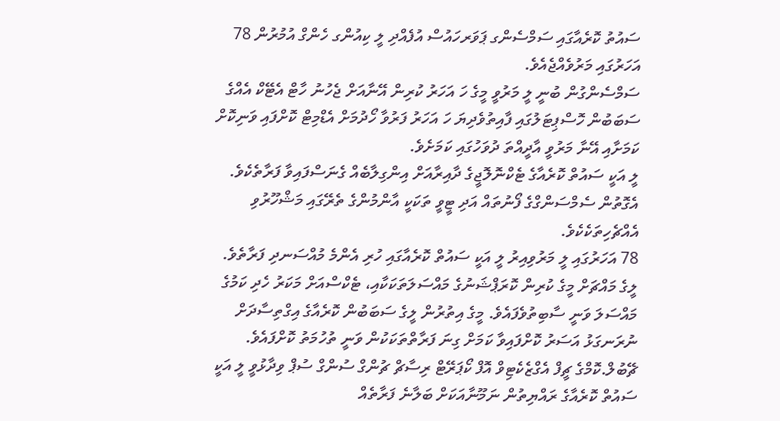ސައުތު ކޮރެއާގައި ސަމްސެންގ ޕަވަރހައުސް އުފެއްދި ލީ ކިއުންގ ހެންގް އުމުރުން 78 އަހަރުގައި މަރުވެއްޖެއެވެ.
ސަމްސެންގުން ބުނީ ލީ މަރުވީ މީގެ ހަ އަހަރު ކުރިން އޭނާއަށް ޖެހުނު ހާޓް އެޓޭކް އެއްގެ ސަބަބުން ހޮސްޕިޓަލުގައި ފާއިތުވެދިޔަ ހަ އަހަރު ފަރުވާ ހޯދުމަށް އެޑްމިޓް ކޮށްފައި ވަނިކޮށް ކަމަށާއި އޭނާ މަރުވީ އާދީއްތަ ދުވަހުގައި ކަމަށެވެ.
ލީ އަކީ ސައުތް ކޮރެއާގެ ޓެކްނޮލޮޖީގެ ދާއިރާއަށް އިންގިލާބެއް ގެނަސްފައިވާ ފަރާތެކެވެ. އެގޮތުން ސެމްސަންގްގެ ފޯނުތައް އަދި ޓީވީ ތަކަކީ އާންމުންގެ ތެރޭގައި މަޝްހޫރުވި އެއްޗެހިތަކެކެވެ.
78 އަހަރުގައި ލީ މަރުވިއިރު ލީ އަކީ ސައުތް ކޮރެއާގައި ހުރި އެންމެ މުއްސަނދި ފަރާތެވެ. ލީގެ މައްޗަށް މީގެ ކުރިން ކޮރަޕްޝަނުގެ މައްސަލަތަކަކާއި، ޓެކްސްއަށް މަކަރު ހެދި ކަމުގެ މައްސަލަ ވަނީ ސާބިތުވެފައެވެ. މީގެ އިތުރުން ލީގެ ސަބަބުން ކޮރެއާގެ އިގްތިސާދަށް ނުރަނގަޅު އަސަރު ކޮށްފައިވާ ކަމަށް ގިނަ ފަރާތްތަކަކުން ވަނީ ތުހުމަތު ކޮށްފައެވެ.
ޗޭބުލް.ކޮމްގެ ޗީފް އެގްޒެކެޓިވް އޮފް ކޯޕަރޭޓް ރިސާޗް ޗުންގް ސުންގް ސުޕް ވިދާޅުވީ ލީ އަކީ ސައުތް ކޮރެއާގެ ރައްޔިތުން ނަމޫނާއަކަށް ބަލާނެ ފަރާތެއް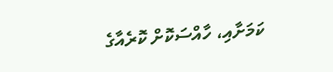ކަމަށާއި، ހާއްސަކޮށް ކޮރެއާގެ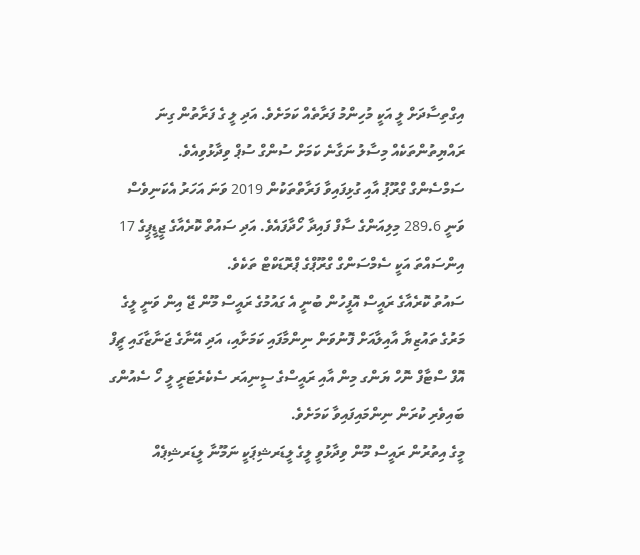އިގްތިސާދަށް ލީ އަކީ މުހިންމު ފަރާތެއް ކަމަށެވެ. އަދި ލީ ގެ ފަރާތުން ގިނަ ރައްޔިތުންތަކެއް މިސާލު ނަގާނެ ކަމަށް ސުންގް ސުޕް ވިދާޅުވިއެވެ.
ސަމްސެންގް ގްރޫޕު އާއި ގުޅިފައިވާ ފަރާތްތަކުން 2019 ވަނަ އަހަރު އެކަނިވެސް ވަނީ 289.6 މިލިއަންގެ ސާފް ފައިދާ ހޯދާފައެވެ. އަދި ސައުތް ކޮރެއާގެ ޖީޑީޕީގެ 17 އިންސައްތަ އަކީ ސެމްސަންގް ގްރޫޕްގެ ޕްރޮޑަކްޓް ތަކެވެ.
ސައުތު ކޮރެއާގެ ރައީސް އޮފީހުން ބުނީ އެ ގައުމުގެ ރައީސް މޫން ޖޭ އިން ވަނީ ލީގެ މަރުގެ ތައުޒިޔާ އާއިލާއަށް ފޮނުވަން ނިންމާފައި ކަމަށާއި، އަދި އޭނާގެ ޖަނާޒާގައި ޗީފް އޮފް ސްޓާފް ނޮހް ޔަންގ މިން އާއި ރައީސްގެ ސީނިއަރ ސެކެރެޓަރީ ލީ ހޯ ސެއުންގ ބައިވެރި ކުރަން ނިންމައިފައިވާ ކަމަށެވެ.
މީގެ އިތުރުން ރައީސް މޫން ވިދާޅުވީ ލީގެ ލީޑަރޝިޕަކީ ނަމޫނާ ލީޑަރޝިޕެއް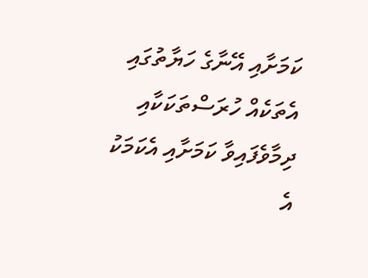ކަމަށާއި އޭނާގެ ހަޔާތުގައި އެތަކެއް ހުރަސްތަކަކާއި ދިމާވެފައިވާ ކަމަށާއި އެކަމަކު އެ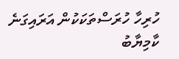ހުރިހާ ހުރަސްތަކަކުން އަރައިގަނެ ކާމިޔާބު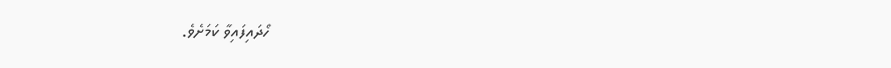ހޯދައިފައިވާ ކަމަށެވެ.